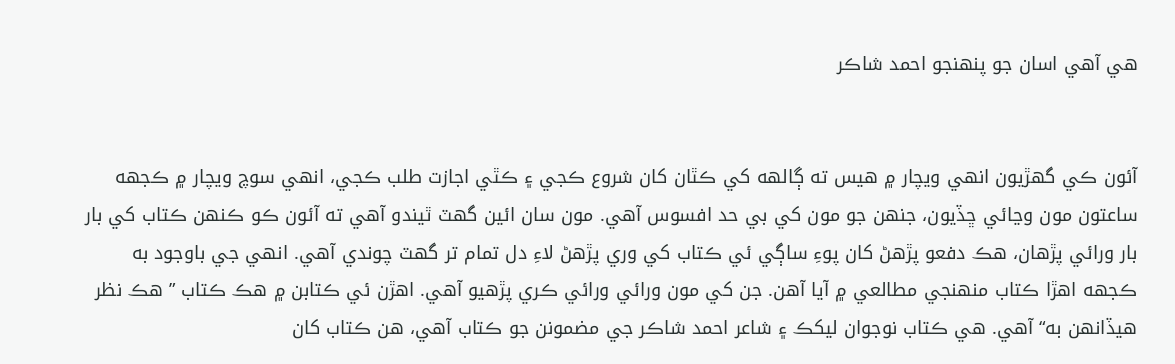هي آهي اسان جو پنهنجو احمد شاڪر


آئون ڪي گهڙيون انهي ويچار ۾ هيس ته ڳالهه کي ڪٿان کان شروع ڪجي ۽ ڪٿي اجازت طلب ڪجي، انهي سوچ ويچار ۾ ڪجهه ساعتون مون وڃائي ڇڏيون، جنهن جو مون کي بي حد افسوس آهي. مون سان ائين گهٽ ٿيندو آهي ته آئون ڪو ڪنهن ڪتاب کي بار بار ورائي پڙهان، هڪ دفعو پڙهڻ کان پوءِ ساڳي ئي ڪتاب کي وري پڙهڻ لاءِ دل تمام تر گهٽ چوندي آهي. انهي جي باوجود به ڪجهه اهڙا ڪتاب منهنجي مطالعي ۾ آيا آهن. جن کي مون ورائي ورائي ڪري پڙهيو آهي. اهڙن ئي ڪتابن ۾ هڪ ڪتاب ” هڪ نظر هيڏانهن به“ آهي. هي ڪتاب نوجوان ليکڪ ۽ شاعر احمد شاڪر جي مضمونن جو ڪتاب آهي، هن ڪتاب کان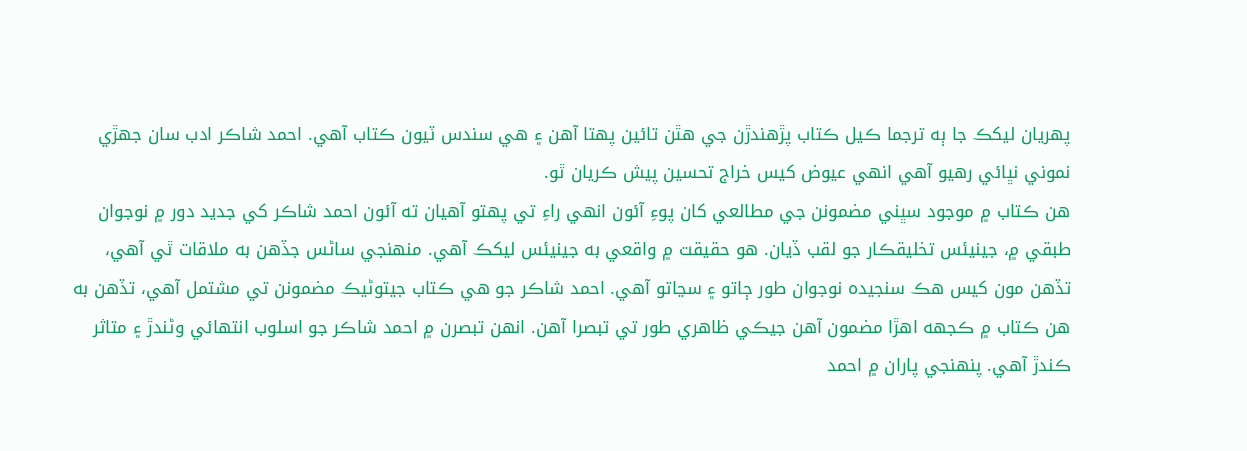پهريان ليکڪ جا ٻه ترجما ڪيل ڪتاب پڙهندڙن جي هٿن تائين پهتا آهن ۽ هي سندس ٽيون ڪتاب آهي. احمد شاڪر ادب سان جهڙي نموني نڀائي رهيو آهي انهي عيوض کيس خراج تحسين پيش ڪريان ٿو.
هن ڪتاب ۾ موجود سڀني مضمونن جي مطالعي کان پوءِ آئون انهي راءِ تي پهتو آهيان ته آئون احمد شاڪر کي جديد دور ۾ نوجوان طبقي ۾، جينيئس تخليقڪار جو لقب ڏيان. هو حقيقت ۾ واقعي به جينيئس ليکڪ آهي. منهنجي ساڻس جڏهن به ملاقات ٿي آهي، تڏهن مون کيس هڪ سنجيده نوجوان طور ڄاتو ۽ سڃاتو آهي. احمد شاڪر جو هي ڪتاب جيتوڻيڪ مضمونن تي مشتمل آهي، تڏهن به هن ڪتاب ۾ ڪجهه اهڙا مضمون آهن جيڪي ظاهري طور تي تبصرا آهن. انهن تبصرن ۾ احمد شاڪر جو اسلوب انتهائي وڻندڙ ۽ متاثر ڪندڙ آهي. پنهنجي پاران ۾ احمد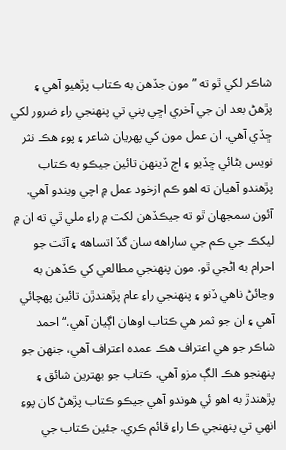شاڪر لکي ٿو ته ” مون جڏهن به ڪتاب پڙهيو آهي ۽ پڙهڻ بعد ان جي آخري اڇي پني تي پنهنجي راءِ ضرور لکي ڇڏي آهي. ان عمل مون کي پهريان شاعر ۽ پوءِ هڪ نثر نويس بڻائي ڇڏيو ۽ اڄ ڏينهن تائين جيڪو به ڪتاب پڙهندو آهيان ته اهو ڪم ازخود عمل ۾ اچي ويندو آهي. آئون سمجهان ٿو ته جيڪڏهن لکت ۾ راءِ ملي ٿي ته ان ۾ ليکڪ جي ڪم جي ساراهه سان گڏ اتساهه ۽ آٿت جو احرام به اڻجي ٿو. مون پنهنجي مطالعي کي ڪڏهن به وڃائڻ ناهي ڏنو ۽ پنهنجي راءِ عام پڙهندڙن تائين پهچائي آهي ۽ ان جو ثمر هي ڪتاب اوهان اڳيان آهي.“ احمد شاڪر جو هي اعتراف هڪ عمده اعتراف آهي، جنهن جو پنهنجو هڪ الڳ مزو آهي. ڪتاب جو بهترين شائق ۽ پڙهندڙ به اهو ئي هوندو آهي جيڪو ڪتاب پڙهڻ کان پوءِ انهي تي پنهنجي ڪا راءِ قائم ڪري. جئين ڪتاب جي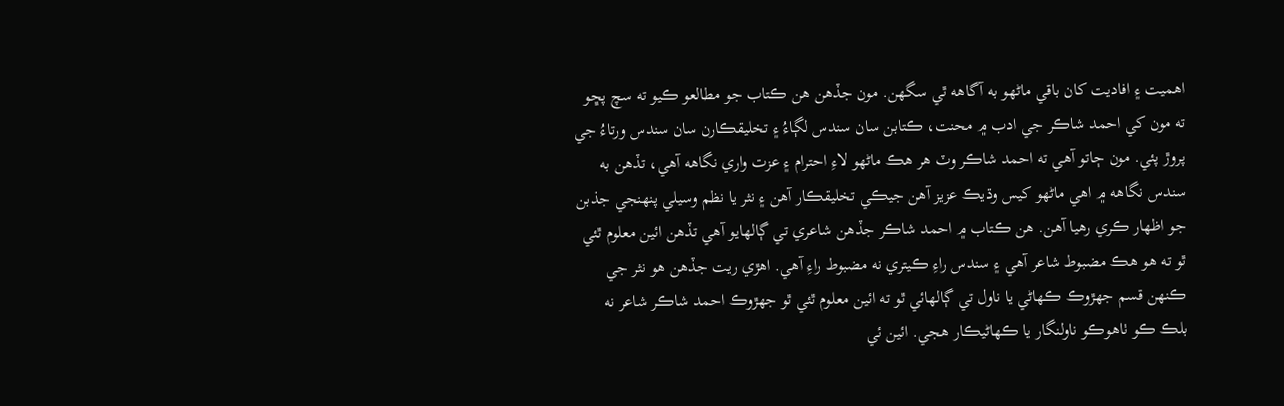اهميت ۽ افاديت کان باقي ماڻهو به آگاهه ٿي سگهن. مون جڏهن هن ڪتاب جو مطالعو ڪيو ته سچ پڇو ته مون کي احمد شاڪر جي ادب ۾ محنت، ڪتابن سان سندس لڳاءُ ۽ تخليقڪارن سان سندس ورتاءُ جي پروڙ پئي. مون ڄاتو آهي ته احمد شاڪر وٽ هر هڪ ماڻهو لاءِ احترام ۽ عزت واري نگاهه آهي، تڏهن به سندس نگاهه ۾ اهي ماڻهو کيس وڌيڪ عزيز آهن جيڪي تخليقڪار آهن ۽ نثر يا نظم وسيلي پنهنجي جذبن جو اظهار ڪري رهيا آهن. هن ڪتاب ۾ احمد شاڪر جڏهن شاعري تي ڳالهايو آهي تڏهن ائين معلوم ٿئي ٿو ته هو هڪ مضبوط شاعر آهي ۽ سندس راءِ ڪيتري نه مضبوط راءِ آهي. اهڙي ريت جڏهن هو نثر جي ڪنهن قسم جهڙوڪ ڪهاڻي يا ناول تي ڳالهائي ٿو ته ائين معلوم ٿئي ٿو جهڙوڪ احمد شاڪر شاعر نه بلڪ ڪو ٺاهوڪو ناولنگار يا ڪهاڻيڪار هجي. ائين ئي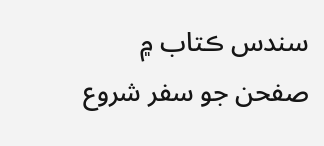سندس ڪتاب ۾ صفحن جو سفر شروع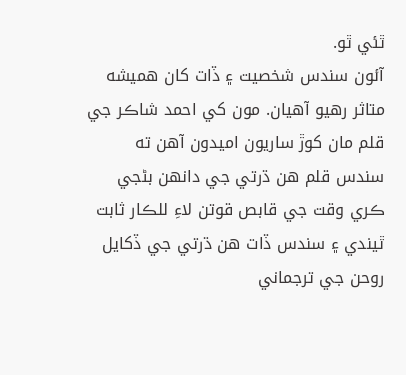ٿئي ٿو.
آئون سندس شخصيت ۽ ڏات کان هميشه متاثر رهيو آهيان. مون کي احمد شاڪر جي قلم مان کوڙ ساريون اميدون آهن ته سندس قلم هن ڌرتي جي دانهن بڻجي ڪري وقت جي قابص قوتن لاءِ للڪار ثابت ٿيندي ۽ سندس ڏات هن ڌرتي جي ڏکايل روحن جي ترجماني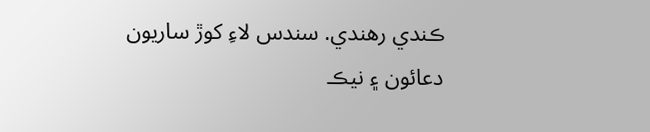ڪندي رهندي. سندس لاءِ کوڙ ساريون دعائون ۽ نيڪ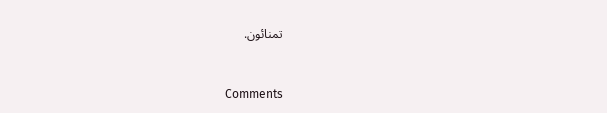تمنائون.


Comments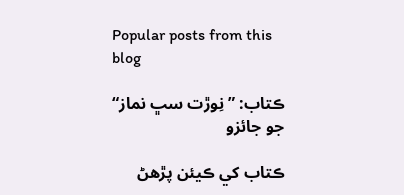Popular posts from this blog

ڪتاب: ”نِوڙت سڀ نماز“ جو جائزو

ڪتاب کي ڪيئن پڙهڻ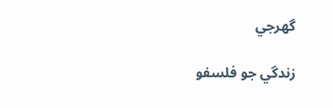گهرجي

زندگي جو فلسفو